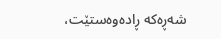شەڕەکە ڕادەوەستێت،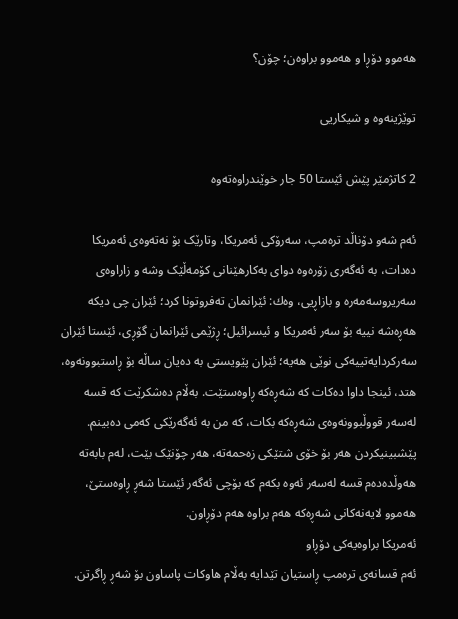هەموو دۆڕا و هەموو براوەن؛ چۆن؟

توێژینەوە و شیکاریی

2 کاتژمێر پێش ئێستا‌ 50 جار خوێندراوه‌ته‌وه

ئەم شەو دۆناڵد ترەمپ، سەرۆکی ئەمریکا، وتارێک بۆ نەتەوەی ئەمریکا دەدات، بە ئەگەری زۆرەوە دوای بەکارهێنانی کۆمەڵێک وشە و زاراوەی سەریروسەمەرە و بازاڕیی، وەك: ئێرانمان تەفروتونا کرد؛ ئێران چی دیکە هەڕەشە نییە بۆ سەر ئەمریکا و ئیسرائیل؛ ڕژێمی ئێرانمان گۆڕی، ئێستا ئێران سەرکردایەتییەکی نوێی هەیە؛ ئێران پێویستی بە دەیان ساڵە بۆ ڕاستبوونەوە، هتد، ئینجا داوا دەکات کە شەڕەکە ڕاوەستێت. بەڵام دەشکرێت کە قسە لەسەر قووڵبوونەوەی شەڕەکە بکات، کە من بە ئەگەرێکی کەمی دەبینم. پێشبینیکردن هەر بۆ خۆی شتێکی زەحمەتە، هەر چۆنێک بێت، لەم بابەتە هەوڵدەدەم قسە لەسەر ئەوە بکەم کە بۆچی ئەگەر ئێستا شەڕ ڕاوەستێ، هەموو لایەنەکانی شەڕەکە هەم براوە هەم دۆڕاون.
ئەمریکا براوەیەکی دۆڕاو
ئەم قسانەی ترەمپ ڕاستیان تێدایە بەڵام هاوکات پاساون بۆ شەڕ ڕاگرتن.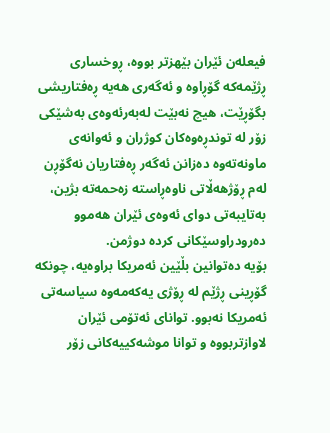فیعلەن ئێران بێهزتر بووە، ڕوخساری ڕژێمەکە گۆڕاوە و ئەگەری هەیە ڕەفتاریشی بگۆڕێت، هیچ نەبێت لەبەرئەوەی بەشێکی زۆر لە توندڕەوەکان کوژران و ئەوانەی ماونەتەوە دەزانن ئەگەر ڕەفتاریان نەگۆڕن لەم ڕۆژهەڵاتی ناوەڕاستە زەحمەتە بژین، بەتایبەتی دوای ئەوەی ئێران هەموو دەرودراوسێکانی کردە دوژمن.
بۆیە دەتوانین بڵێین ئەمریکا براوەیە، چونکە گۆڕینی ڕژێم لە ڕۆژی یەکەمەوە سیاسەتی ئەمریکا نەبوو. توانای ئەتۆمی ئێران لاوازتربووە و توانا موشەکییەکانی زۆر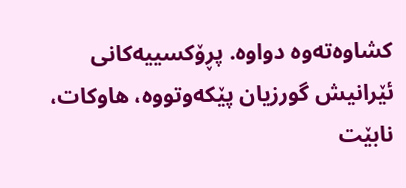کشاوەتەوە دواوە. پڕۆکسییەکانی ئێرانیش گورزیان پێکەوتووە، هاوکات، نابێت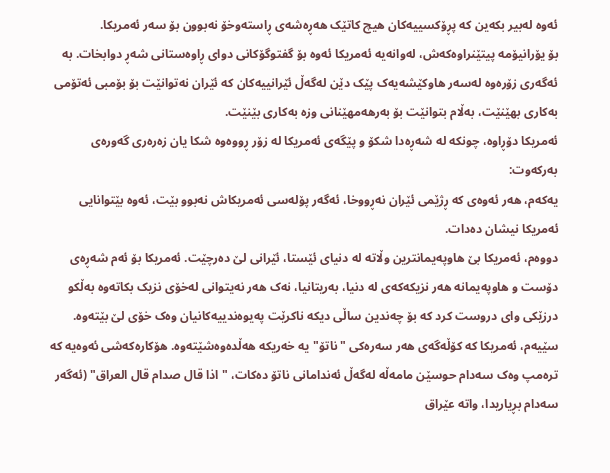ئەوە لەبیر بکەین کە پڕۆکسییەکان هیچ کاتێک هەڕەشەی ڕاستەوخۆ نەبوون بۆ سەر ئەمریکا.
بۆ یۆرانیۆمە پیتێنراوەکەش، لەوانەیە ئەمریکا ئەوە بۆ گفتوگۆکانی دوای ڕاوەستانی شەڕ دوابخات. بە ئەگەری زۆرەوە لەسەر هاوکێشەیەک پێک دێن لەگەڵ ئێرانییەکان کە ئێران نەتوانێت بۆ بۆمبی ئەتۆمی بەکاری بهێنێت، بەڵام بتوانێت بۆ بەرهەمهێنانی وزە بەکاری بێنێت.
ئەمریکا دۆڕاوە، چونکە لە شەڕەدا شکۆ و پێگەی ئەمریکا لە زۆر ڕووەوە شکا یان زەرەری گەورەی بەرکەوت:
یەکەم، هەر ئەوەی کە ڕژێمی ئێران نەڕووخا، ئەگەر پۆلەسی ئەمریکاش نەبوو بێت، ئەوە بێتوانایی ئەمریکا نیشان دەدات.
دووەم، ئەمریکا بێ هاوپەیمانترین وڵاتە لە دنیای ئێستا، ئێرانی لێ دەرچێت. ئەمریکا بۆ ئەم شەڕەی دۆست و هاوپەیمانە هەر نزیکەکەی لە دنیا، بەریتانیا، نەک هەر نەیتوانی لەخۆی نزیک بکاتەوە بەڵکو درزێکی وای دروست کرد کە بۆ چەندین ساڵی دیکە ناکرێت پەیوەندییەکانیان وەک خۆی لێ بێتەوە.
سێیەم، ئەمریکا کە کۆڵەگەی هەر سەرەکی "ناتۆ"یە خەریکە هەڵدەوەشێتەوە. هۆکارەکەشی ئەوەیە کە ترەمپ وەک سەدام حوسێن مامەڵە لەگەڵ ئەندامانی ناتۆ دەکات، "اذا قال صدام قال العراق" (ئەگەر سەدام بڕیاریدا، واتە عێراق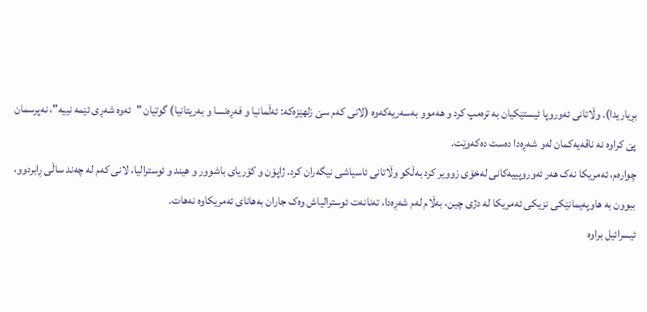بڕیاریدا). وڵاتانی ئەوروپا ئیستێکیان بە ترەمپ کرد و هەموو بەسەریەکەوە (لانی کەم سێ زلهێزەکە: ئەڵمانیا و فەڕەنسا و بەریتانیا) گوتیان "ئەوە شەڕی ئێمە نییە"، نەپرسمان پێ کراوە نە ناقەیەکمان لەو شەڕەدا دەست دەکەوێت.
چوارەم، ئەمریکا نەک هەر ئەوروپییەکانی لەخۆی زوویر کرد بەڵکو وڵاتانی ئاسیاشی نیگەران کرد. ژاپۆن و کۆریای باشوور و هیند و ئوسترالیا، لانی کەم لە چەند ساڵی ڕابردوو، ببوون بە هاوپەیمانێکی نزیکی ئەمریکا لە دژی چین، بەڵام لەم شەڕەدا، تەنانەت ئوسترالیاش وەک جاران بەهانای ئەمریکاوە نەهات.
ئیسرائیل براوە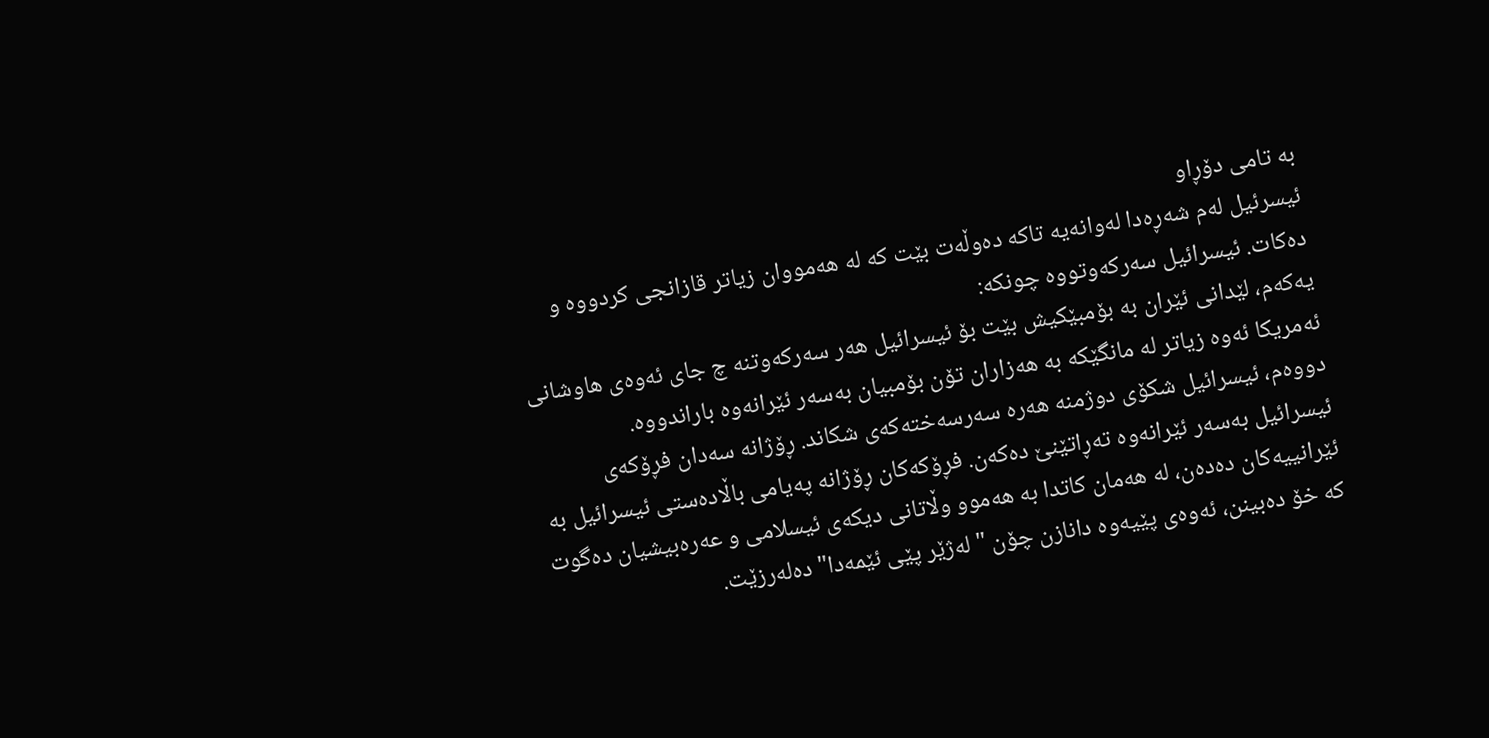بە تامی دۆڕاو
ئیسرئیل لەم شەڕەدا لەوانەیە تاکە دەوڵەت بێت کە لە هەمووان زیاتر قازانجی کردووە و دەکات. ئیسرائیل سەرکەوتووە چونکە:
یەکەم، لێدانی ئێران بە بۆمبێکیش بێت بۆ ئیسرائیل هەر سەرکەوتنە چ جای ئەوەی هاوشانی ئەمریکا ئەوە زیاتر لە مانگێکە بە هەزاران تۆن بۆمبیان بەسەر ئێرانەوە باراندووە.
دووەم، ئیسرائیل شکۆی دوژمنە هەرە سەرسەختەکەی شکاند. ڕۆژانە سەدان فڕۆکەی ئیسرائیل بەسەر ئێرانەوە تەڕاتێنێ دەکەن. فڕۆکەکان ڕۆژانە پەیامی باڵادەستی ئیسرائیل‌ بە ئێرانییەکان دەدەن، لە هەمان کاتدا بە هەموو وڵاتانی دیکەی ئیسلامی و عەرەبیشیان دەگوت کە خۆ دەبینن، ئەوەی پێیەوە دانازن چۆن "لەژێر پێی ئێمەدا" دەلەرزێت.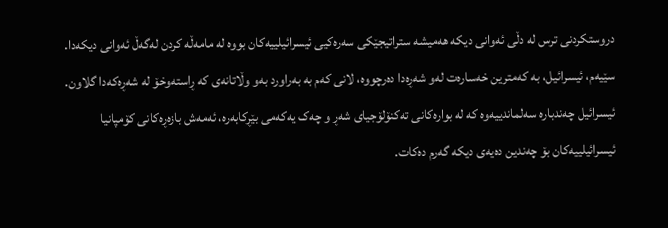دروستکردنی ترس لە دڵی ئەوانی دیکە هەمیشە ستراتیجێکی سەرەکیی ئیسرائیلییەکان بووە لە مامەڵە کردن لەگەڵ ئەوانی دیکەدا.
سێیەم، ئیسرائیل، بە کەمترین خەسارەت لەو شەڕەدا دەرچووە، لانی کەم بە بەراورد بەو وڵاتانەی کە ڕاستەوخۆ لە شەڕەکەدا گلاون. ئیسرائیل چەندبارە سەلماندییەوە کە لە بوارەکانی تەکنۆلۆجیای شەڕ و چەک یەکەمی بێڕکابەرە، ئەمەش بازەڕەکانی کۆمپانیا ئیسرائیلییەکان بۆ چەندین دەیەی دیکە گەرم دەکات.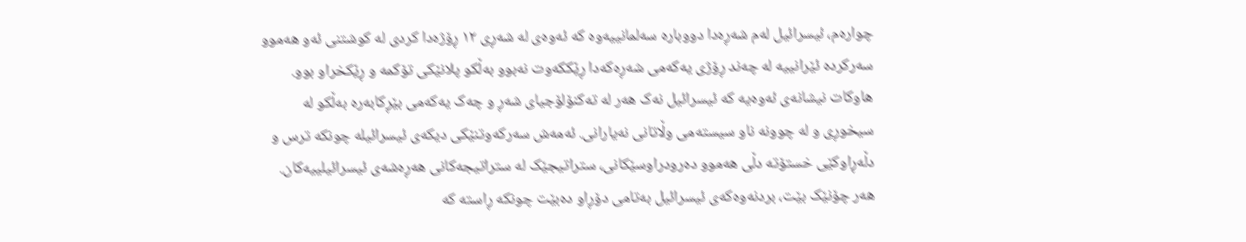چوارەم، ئیسرائیل لەم شەڕەدا دووبارە سەلمانییەوە کە ئەوەی لە شەڕی ١٢ ڕۆژەدا کردی لە کوشتنی ئەو هەموو سەرکردە ئێرانییە لە چەند ڕۆژی یەکەمی شەڕەکەدا ڕێککەوت نەبوو بەڵکو پلانێکی تۆکمە و ڕێکخراو بوو. هاوکات نیشانەی ئەوەیە کە ئیسرائیل نەک هەر لە تەکنۆلۆجیای شەڕ و چەک یەکەمی بێڕکابەرە بەڵکو لە سیخوڕی و لە چوونە ناو سیستەمی وڵاتانی نەیارانی. ئەمەش سەرکەوتنێکی دیکەی ئیسرائیلە چونکە ترس و دڵەڕاوکێی خستۆتە دڵی هەموو دەرودراوسێکانی، ستراتیجێک لە ستراتیجەکانی هەڕەشەی ئیسرائیلییەکان.
هەر چۆنێک بێت، بردنەوەکەی ئیسرائیل بەتامی دۆڕاو دەبێت چونکە ڕاستە کە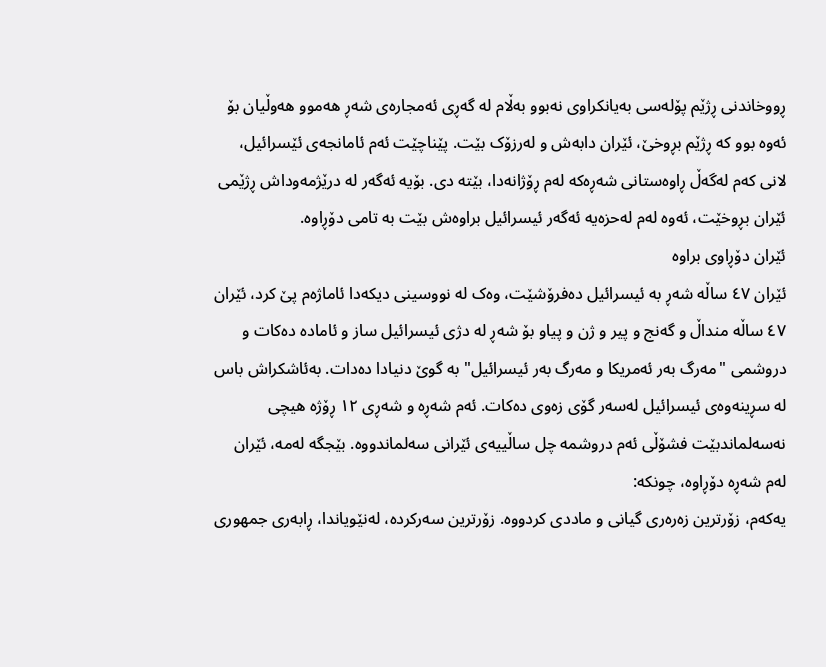ڕووخاندنی ڕژێم پۆلەسی بەیانکراوی نەبوو بەڵام لە گەڕی ئەمجارەی شەڕ هەموو هەوڵیان بۆ ئەوە بوو کە ڕژێم بڕوخێ، ئێران دابەش و لەرزۆک بێت. پێناچێت ئەم ئامانجەی ئێسرائیل، لانی کەم لەگەڵ ڕاوەستانی شەڕەکە لەم ڕۆژانەدا، بێتە دی. بۆیە ئەگەر لە درێژمەوداش ڕژێمی ئێران بڕوخێت، ئەوە لەم لەحزەیە ئەگەر ئیسرائیل براوەش بێت بە تامی دۆڕاوە.
ئێران دۆڕاوی براوە
ئێران ٤٧ ساڵە شەڕ بە ئیسرائیل دەفرۆشێت، وەک لە نووسینی دیکەدا ئاماژەم پێ کرد، ئێران ٤٧ ساڵە منداڵ و گەنج و پیر و ژن و پیاو بۆ شەڕ لە دژی ئیسرائیل ساز و ئامادە دەکات و دروشمی "مەرگ بەر ئەمریکا و مەرگ بەر ئیسرائیل" بە گوێ دنیادا دەدات. بەئاشکراش باس لە سڕینەوەی ئیسرائیل لەسەر گۆی زەوی دەکات. ئەم شەڕە و شەڕی ١٢ ڕۆژە هیچی نەسەلماندبێت فشۆڵی ئەم دروشمە چل ساڵییەی ئێرانی سەلماندووە. بێجگە لەمە، ئێران لەم شەڕە دۆڕاوە، چونکە:
یەکەم، زۆرترین زەرەری گیانی و ماددی کردووە. زۆرترین سەرکردە، لەنێویاندا، ڕابەری جمهوری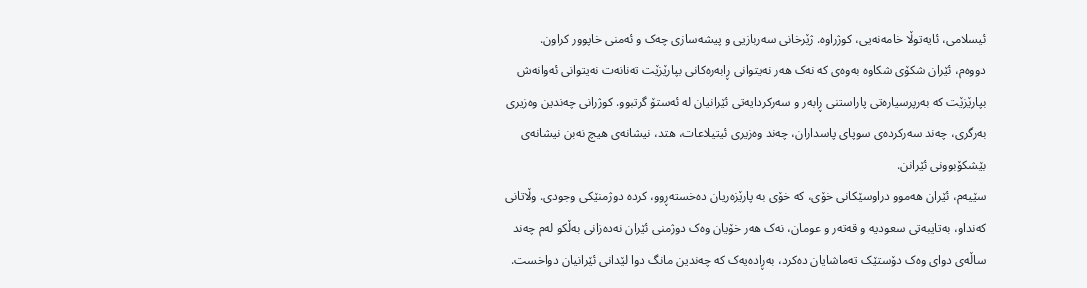ئیسلامی، ئایەتوڵا خامەنەیی، کوژراوە. ژێرخانی سەربازیی و پیشەسازی چەک و ئەمنی خاپوور کراون.
دووەم، ئێران شکۆی شکاوە بەوەی کە نەک هەر نەیتوانی ڕابەرەکانی بپارێزێت تەنانەت نەیتوانی ئەوانەش بپارێزێت کە بەرپرسیارەتی پاراستنی ڕابەر و سەرکردایەتی ئێرانیان لە ئەستۆ گرتبوو. کوژرانی چەندین وەزیری بەرگری، چەند سەرکردەی سوپای پاسداران، چەند وەزیری ئیتیلاعات، هتد، نیشانەی هیچ نەبن نیشانەی بێشکۆبوونی ئێرانن.
سێیەم، ئێران هەموو دراوسێکانی خۆی، کە خۆی بە پارێزەریان دەخستەڕوو، کردە دوژمنێکی وجودی. وڵاتانی کەنداو، بەتایبەتی سعودیە و قەتەر و عومان، نەک هەر خۆیان وەک دوژمنی ئێران نەدەزانی بەڵکو لەم چەند ساڵەی دوای وەک دۆستێک تەماشایان دەکرد، بەڕادەیەک کە چەندین مانگ دوا لێدانی ئێرانیان دواخست.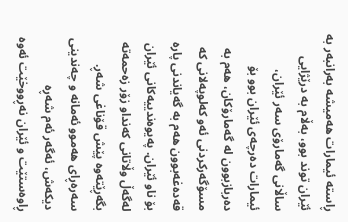ڕاستە ئیمارات هەمیشە بەرانبەر بە ئێران توند بوو، بەڵام بە درێژایی ساڵانی گەمارۆی سەر ئێران، ئیمارات دەرچەی ئێران بوو بۆ دەربازبوون لە گەمارۆکان، هەم بە مسۆگەرکردنی ئەو کەلوپەلانی کە قەدەغەبوون هەم بە گەیاندنی پارە بۆ ناو ئێران. پەیوەندییەکانی ئێران لەگەڵ وڵاتانی کەنداو زۆر زەحمەتە بگەڕێتەوە پێش قۆناغی شەڕ.
سەرەڕای هەموو ئەمانە و چەندینی دیکەش، ئەگەر ئەم شەڕە ڕاوەستێت و ئێران نەڕووخێت ئەوە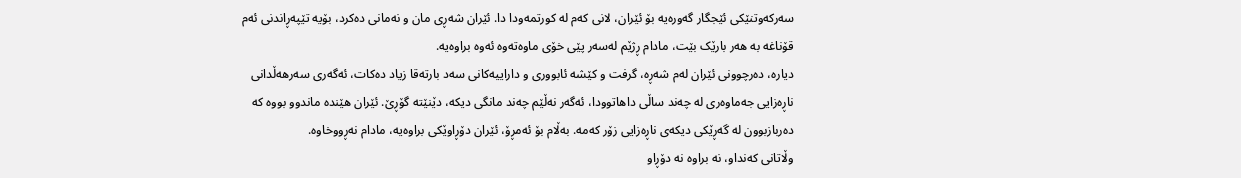سەرکەوتنێکی ئێجگار گەورەیە بۆ ئێران، لانی کەم لە کورتمەودا دا. ئێران شەڕی مان و نەمانی دەکرد، بۆیە تێپەڕاندنی ئەم قۆناغە بە هەر بارێک بێت، مادام ڕژێم لەسەر پێی خۆی ماوەتەوە ئەوە براوەیە.
دیارە، دەرچوونی ئێران لەم شەڕە، گرفت و کێشە ئابووری و داراییەکانی سەد بارتەقا زیاد دەکات، ئەگەری سەرهەڵدانی ناڕەزایی جەماوەری لە چەند ساڵی داهاتوودا، ئەگەر نەڵێم چەند مانگی دیکە، دێنێتە گۆڕێ. ئێران هێندە ماندوو بووە کە دەربازبوون لە گەڕێکی دیکەی ناڕەزایی زۆر کەمە. بەڵام بۆ ئەمڕۆ، ئێران دۆڕاوێکی براوەیە، مادام نەڕووخاوە.
وڵاتانی کەنداو، نە براوە نە دۆڕاو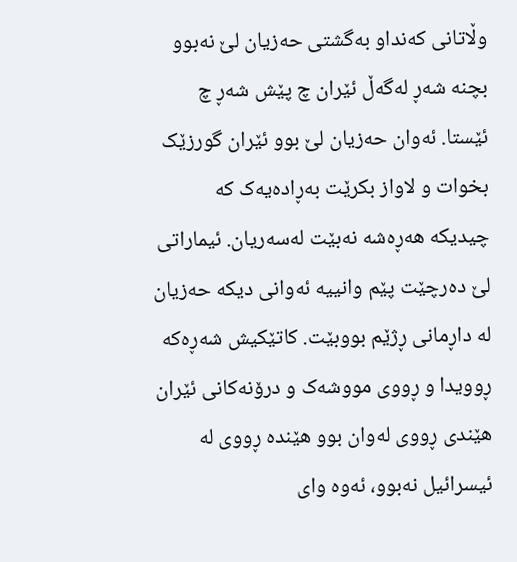وڵاتانی کەنداو بەگشتی حەزیان لێ نەبوو بچنە شەڕ لەگەڵ ئێران چ پێش شەڕ چ ئێستا. ئەوان حەزیان لێ بوو ئێران گورزێک بخوات و لاواز بکرێت بەڕادەیەک کە چیدیکە هەڕەشە نەبێت لەسەریان. ئیماراتی لێ دەرچێت پێم وانییە ئەوانی دیکە حەزیان لە داڕمانی ڕژێم بووبێت. کاتێکیش شەڕەکە ڕوویدا و ڕووی مووشەک و درۆنەکانی ئێران هێندی ڕووی لەوان بوو هێندە ڕووی لە ئیسرائیل نەبوو، ئەوە وای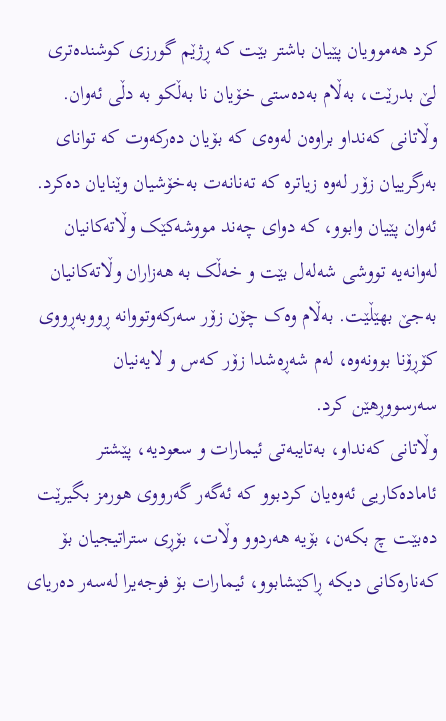کرد هەموویان پێیان باشتر بێت کە ڕژێم گورزی کوشندەتری لێ بدرێت، بەڵام بەدەستی خۆیان نا بەڵکو بە دڵی ئەوان.
وڵاتانی کەنداو براوەن لەوەی کە بۆیان دەرکەوت کە توانای بەرگرییان زۆر لەوە زیاترە کە تەنانەت بەخۆشیان وێنایان دەکرد. ئەوان پێیان وابوو، کە دوای چەند مووشەکێک وڵاتەکانیان لەوانەیە تووشی شەلەل بێت و خەڵک بە هەزاران وڵاتەکانیان بەجێ بهێڵێت. بەڵام وەک چۆن زۆر سەرکەوتووانە ڕووبەڕووی کۆڕۆنا بوونەوە، لەم شەڕەشدا زۆر کەس و لایەنیان سەرسووڕهێن کرد.
وڵاتانی کەنداو، بەتایبەتی ئیمارات و سعودیە، پێشتر ئامادەکاریی ئەوەیان کردبوو کە ئەگەر گەرووی هورمز بگیرێت دەبێت چ بکەن، بۆیە هەردوو وڵات، بۆڕی ستراتیجیان بۆ کەنارەکانی دیکە ڕاکێشابوو، ئیمارات بۆ فوجەیرا لەسەر دەریای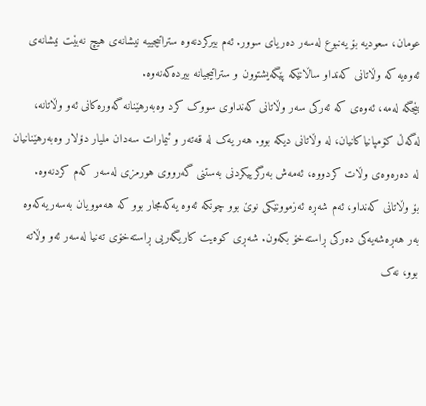عومان، سعودیە بۆ یەنبوع لەسەر دەریای سوور. ئەم بیرکردنەوە ستراتیجییە نیشانەی هیچ نەبێت نیشانەی ئەوەیە کە وڵاتانی کەنداو ساڵانێکە پێگەیشتوون و ستراتیجیانە بیردەکەنەوە.
بێجگە لەمە، ئەوەی کە ئەرکی سەر وڵاتانی کەنداوی سووک کرد وەبەرهێنانە گەورەکانی ئەو وڵاتانە، لەگەڵ کۆمپانیاکانیان، لە وڵاتانی دیکە بوو. هەر یەک لە قەتەر و ئیمارات سەدان ملیار دۆلار وەبەرهێنانیان لە دەرەوەی وڵات کردووە، ئەمەش بەرگرییکردنی بەستنی گەرووی هورمزی لەسەر کەم کردنەوە.
بۆ وڵاتانی کەنداو، ئەم شەڕە ئەزموونێکی نوێ بوو چونکە ئەوە یەکەمجار بوو کە هەموویان بەسەریەکەوە بەر هەڕەشەیەکی دەرکی ڕاستەخۆ بکەون. شەڕی کوەیت کاریگەریی ڕاستەخۆی تەنیا لەسەر ئەو وڵاتە بوو، نەک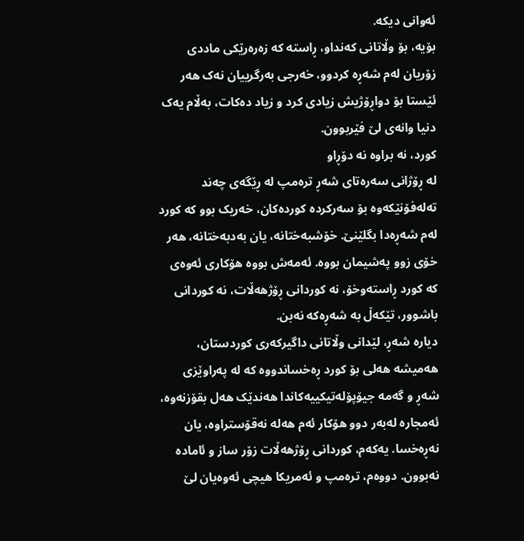ئەوانی دیکە.
بۆیە، بۆ وڵاتانی کەنداو، ڕاستە کە زەرەرێکی ماددی زۆریان لەم شەڕە کردوو، خەرجی بەرگرییان نەک هەر ئێستا بۆ دواڕۆژیش زیادی کرد و زیاد دەکات، بەڵام یەک دنیا وانەی لێ فێربوون.
کورد، نە براوە نە دۆڕاو
لە ڕۆژانی سەرەتای شەڕ ترەمپ لە ڕێگەی چەند تەلەفۆنێکەوە بۆ سەرکردە کوردەکان، خەریک بوو کە کورد لەم شەڕەدا بگلێنێ. خۆشبەختانە، یان بەدبەختانە، هەر خۆی زوو پەشیمان بووە. ئەمەش بووە هۆکاری ئەوەی کە کورد ڕاستەوخۆ، نە کوردانی ڕۆژهەڵات، نە کوردانی باشوور، تێکەڵ بە شەڕەکە نەبن.
دیارە شەڕ، لێدانی وڵاتانی داگیرکەری کوردستان، هەمیشە هەلی بۆ کورد ڕەخساندووە کە لە پەراوێزی شەڕ و گەمە جیۆپۆلەتیکییەکاندا هەندێک هەل بقۆزنەوە، ئەمجارە لەبەر دوو هۆکار ئەم هەلە نەقۆستراوە، یان نەڕەخسا. یەکەم، کوردانی ڕۆژهەڵات زۆر ساز و ئامادە نەبوون. دووەم، ترەمپ و ئەمریکا هیچی ئەوەیان لێ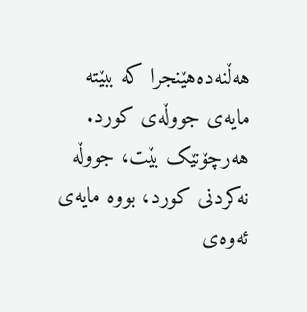هەڵنەدەهێنجرا کە ببێتە مایەی جووڵەی کورد.
هەرچۆنێک بێت، جووڵە نەکردنی کورد، بووە مایەی ئەوەی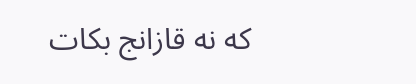کە نە قازانج بکات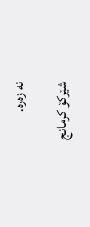نە زەرە.

شێرکۆ کرمانج